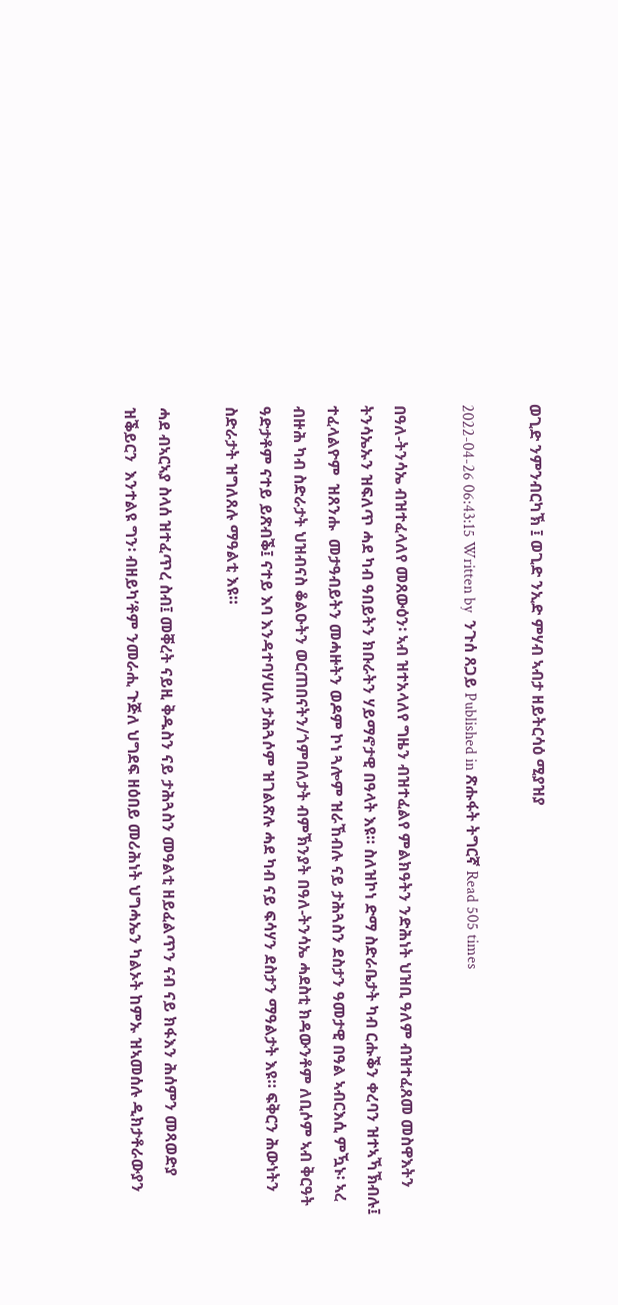ወጊድ ንምንብርካኽ ፤ ወጊድ ንኢድ ምሃብ ኣብታ ዘይትርሳዕ ሚያዝያ

2022-04-26 06:43:15 Written by  ንጉሰ ጸጋይ Published in ጽሑፋት ትግርኛ Read 505 times

በዓለ-ትንሳኤ ብዝተፈላለየ መጸውዕን፡ ኣብ ዝተአላለየ ግዜን ብዝተፈልየ ምልክዓትን ንድሕነት ህዝቢ ዓለም ብዝተፈጸመ መስዋእትን ትንሳኤኡን ዝፍለጥ ሓደ ካብ ዓበይትን ክቡራትን ሃይማኖታዊ በዓላት እዩ። ስለዝኮነ ድማ ስድራቤታት ካብ ርሑቕን ቀረባን ዝተኣኻኽብሉ፤ ተፈላልዮም  ዝጸንሑ  መታዓብይትን መሓዙትን ወዶም ኮነ ጓሎም ዝራኸብሉ ናይ ታሕጓስን ደስታን ዓመታዊ በዓል ኣብርእሲ ምዃኑ፡ ኣረ ብዙሕ ካብ ስድራታት ህዝብናስ ቆልዑትን ወርጠበናትን/ጎምበለታት ብምኽንያት በዓለ-ትንሳኤ ሓደስቲ ክዳውንቶም ለቢሶም ኣብ ቅርዓት ዓድታቶም ናተይ ይጽብቕ፤ ናተይ እባ እንዳተባሃሀሉ ታሕጓሶም ዝገልጽሉ ሓደ ካብ ናይ ፍሳሃን ደስታን ማዓልታት እዩ። ፍቅርን ሕውነትን ስድራታት ዝግለጸሉ ማዓልቲ እዩ።

ሓደ ብኣርኣያ ስላሰ ዝተፈጥረ ስብ፤ መቐረት ናይዚ ቅዱስን ናይ ታሕጓስን መዓልቲ ዘይፈልጥን ናብ ናይ ክፋእን ሕሰምን መጻወድያ ዝቕይርን  እንተልዩ ግን፡ ብዘይካ’ቶም ንመራሒ ጉጅለ ህግደፍ ዘዕበይ መሪሕነት ህግሓኤን ካልኦት ከምኡ ዝኣመሰሉ ዲክታቶራውያን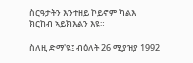ስርዓታትን እንተዘይ ኮይኖም ካልእ ክርከብ ኣይክእልን እዩ።

ስለዚ ድማ'ዩ፤ ብዕለት 26 ሚያዝያ 1992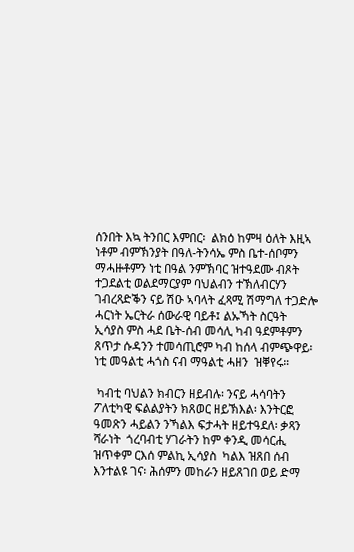ሰንበት እኳ ትንበር እምበር፡  ልክዕ ከምዛ ዕለት እዚኣ ነቶም ብምኽንያት በዓለ-ትንሳኤ ምስ ቤተ-ሰቦምን ማሓዙቶምን ነቲ በዓል ንምኽባር ዝተዓደሙ ብጾት ተጋደልቲ ወልደማርያም ባህልብን ተኽለብርሃን ገብረጻድቕን ናይ ሽዑ ኣባላት ፈጻሚ ሽማግለ ተጋድሎ ሓርነት ኤርትራ ሰውራዊ ባይቶ፤ ልኡኻት ስርዓት ኢሳያስ ምስ ሓደ ቤት-ሰብ መሳሊ ካብ ዓደምቶምን ጸጥታ ሱዳንን ተመሳጢሮም ካብ ከሰላ ብምጭዋይ፡ ነቲ መዓልቲ ሓጎስ ናብ ማዓልቲ ሓዘን  ዝቐየሩ።

 ካብቲ ባህልን ክብርን ዘይብሉ፡ ንናይ ሓሳባትን ፖለቲካዊ ፍልልያትን ክጸወር ዘይኽእል፡ እንትርፎ ዓመጽን ሓይልን ንኻልእ ፍታሓት ዘይተዓደለ፡ ቃጻን ሻራነት  ጎረባብቲ ሃገራትን ከም ቀንዲ መሳርሒ ዝጥቀም ርእሰ ምልኪ ኢሳያስ  ካልእ ዝጸበ ሰብ እንተልዩ ገና፡ ሕሰምን መከራን ዘይጸገበ ወይ ድማ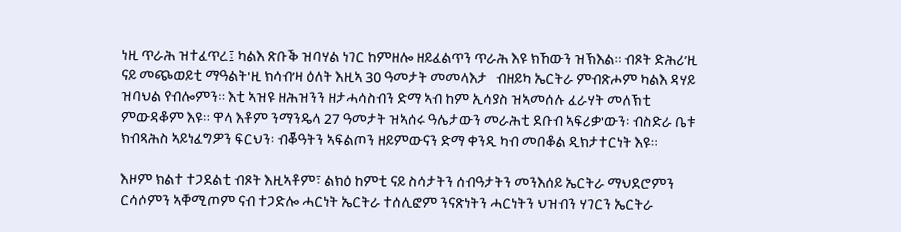ነዚ ጥራሕ ዝተፈጥረ፤ ካልእ ጽቡቕ ዝባሃል ነገር ከምዘሎ ዘይፈልጥን ጥራሕ እዩ ክኸውን ዝኽእል። ብጾት ድሕሪ’ዚ ናይ መጭወይቲ ማዓልት'ዚ ክሳብ’ዛ ዕለት እዚኣ 30 ዓመታት መመላእታ   ብዘይካ ኤርትራ ምብጽሖም ካልእ ዳሃይ ዝባህል የብሎምን። እቲ ኣዝዩ ዘሕዝንን ዘታሓሳስብን ድማ ኣብ ከም ኢሳያስ ዝኣመሰሉ ፈራሃት መለኽቲ ምውዳቆም እዩ። ዋላ እቶም ንማንዴላ 27 ዓመታት ዝኣሰሩ ዓሌታውን መራሕቲ ደቡብ ኣፍሪቃ'ውን፡ ብስድራ ቤቱ ክብጻሕስ ኣይነፈግዎን ፍርህን፡ ብቖዓትን ኣፍልጦን ዘይምውናን ድማ ቀንዲ ካብ መበቆል ዲክታተርነት እዩ።

እዞም ክልተ ተጋደልቲ ብጾት እዚኣቶም፣ ልክዕ ከምቲ ናይ ስሳታትን ሰብዓታትን መንእሰይ ኤርትራ ማህደሮምን ርሳሶምን ኣቐሚጦም ናብ ተጋድሎ ሓርነት ኤርትራ ተሰሊፎም ንናጽነትን ሓርነትን ህዝብን ሃገርን ኤርትራ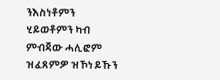ንእስነቶምን ሂይወቶምን ካብ ምብጃው ሓሊፎም ዝፈጸምዎ ዝኾነ ይኹን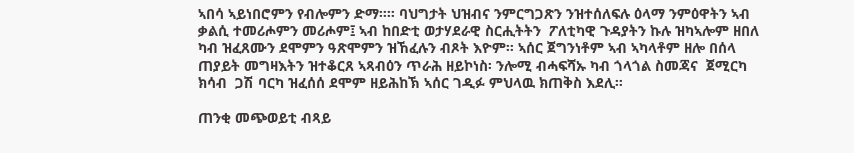ኣበሳ ኣይነበሮምን የብሎምን ድማ።። ባህግታት ህዝብና ንምርግጋጽን ንዝተሰለፍሉ ዕላማ ንምዕዋትን ኣብ ቃልሲ ተመሪሖምን መሪሖም፤ ኣብ ከበድቲ ወታሃደራዊ ስርሒትትን  ፖለቲካዊ ጉዳያትን ኩሉ ዝካኣሎም ዘበለ ካብ ዝፈጸሙን ደሞምን ዓጽሞምን ዝኸፈሉን ብጾት እዮም። ኣሰር ጀግንነቶም ኣብ ኣካላቶም ዘሎ በሰላ ጠያይት መግዛእትን ዝተቆርጸ ኣጻብዕን ጥራሕ ዘይኮነስ፡ ንሎሚ ብሓፍሻኡ ካብ ጎላጎል ስመጃና  ጀሚርካ ክሳብ  ጋሽ ባርካ ዝፈሰሰ ደሞም ዘይሕከኽ ኣሰር ገዲፉ ምህላዉ ክጠቅስ እደሊ።

ጠንቂ መጭወይቲ ብጻይ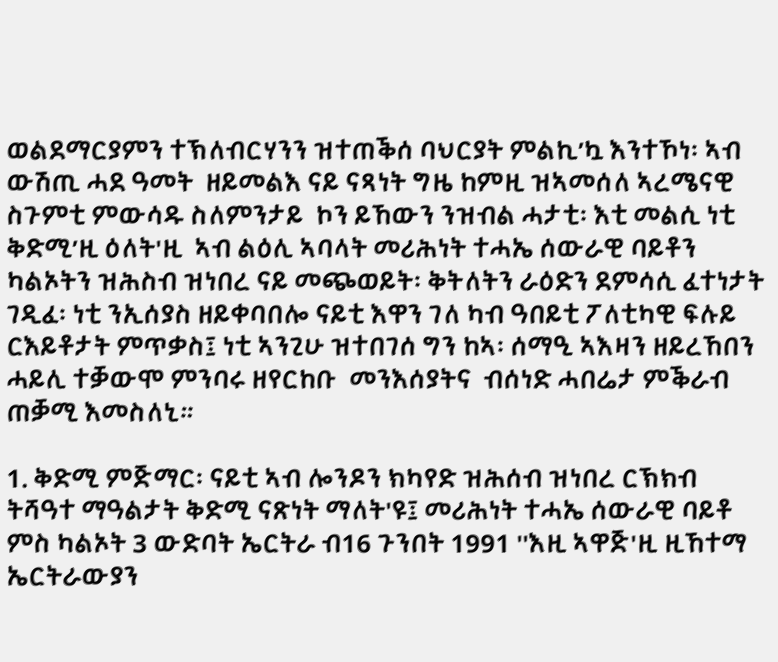ወልደማርያምን ተኽለብርሃንን ዝተጠቕሰ ባህርያት ምልኪ’ኳ እንተኾነ፡ ኣብ ውሽጢ ሓደ ዓመት  ዘይመልእ ናይ ናጻነት ግዜ ከምዚ ዝኣመሰለ ኣረሜናዊ ስጉምቲ ምውሳዱ ስለምንታይ  ኮን ይኸውን ንዝብል ሓታቲ፡ እቲ መልሲ ነቲ ቅድሚ’ዚ ዕለት'ዚ  ኣብ ልዕሊ ኣባላት መሪሕነት ተሓኤ ሰውራዊ ባይቶን ካልኦትን ዝሕስብ ዝነበረ ናይ መጭወይት፡ ቅትለትን ራዕድን ደምሳሲ ፈተነታት ገዲፈ፡ ነቲ ንኢሰያስ ዘይቀባበሎ ናይቲ እዋን ገለ ካብ ዓበይቲ ፖለቲካዊ ፍሉይ ርእይቶታት ምጥቃስ፤ ነቲ ኣንጊሁ ዝተበገሰ ግን ከኣ፡ ሰማዒ ኣእዛን ዘይረኸበን ሓይሊ ተቓውሞ ምንባሩ ዘየርከቡ  መንእሰያትና  ብሰነድ ሓበሬታ ምቕራብ ጠቓሚ እመስለኒ።

1. ቅድሚ ምጅማር፡ ናይቲ ኣብ ሎንዶን ክካየድ ዝሕሰብ ዝነበረ ርኽክብ ትሻዓተ ማዓልታት ቅድሚ ናጽነት ማለት'ዩ፤ መሪሕነት ተሓኤ ሰውራዊ ባይቶ ምስ ካልኦት 3 ውድባት ኤርትራ ብ16 ጉንበት 1991 ''እዚ ኣዋጅ'ዚ ዚኸተማ ኤርትራውያን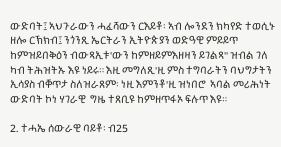ውድባት፤ ኣህጉራውን ሓፈሻውን ርእይቶ፡ ኣብ ሎንደን ክካየድ ተወሲኑ ዘሎ ርኽክብ፤ ንጎንጺ ኤርትራን ኢትዮጵያን ወድዓዊ ምይይጥ ከምዝይበቅዕን ብውጻኢቱ'ውን ከምዘይምእዘዛን ይገልጻ'' ዝብል ገለ ካብ ትሕዝትኡ እዩ ነይሩ። እዚ መግለጺ'ዚ ምስ ተግባራትን ባህግታትን ኢሳያስ ብቐጥታ ስለዝራጸም፡ ነዚ እምንቶ'ዚ ዝነበሮ  ኣባል መሪሕነት ውድባት ኮነ ሃገራዊ  ግዜ ተጸቢዩ ከምዘጥፋኦ ፍሉጥ እዩ።

2. ተሓኤ ሰውራዊ ባይቶ፡ ብ25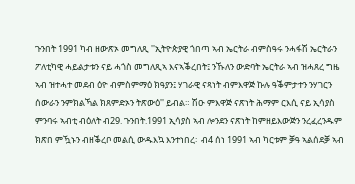ጉንበት 1991 ካብ ዘውጽኦ መግለጺ ''ኢትዮጵያዊ ጎበጣ ኣብ ኤርትራ ብምስዓሩ ንሓፋሽ ኤርትራን ፖለቲካዊ ሓይልታቱን ናይ ሓጎስ መግለጺኣ እናኣቕረበት፤ ንኹለን ውድባት ኤርትራ ኣብ ዝሓጸረ ግዜ ኣብ ዝተሓተ መደብ ዕዮ ብምስምማዕ ክዓያን፤ ሃገራዊ ናጻነት ብምእዋጅ ኩሉ ዓቕምታተን ንሃገርን ሰውራን ንምክልኻል ክጸምድኦን ትጽውዕ'' ይብል። ሽዑ ምእዋጅ ናጽነት ሕማም ርእሲ ናይ ኢሳያስ ምንባሩ ኣብቲ ብዕለት ብ29. ጉንበት.1991 ኢሳያስ ኣብ ሎንደን ናጽነት ከምዘይእውጅን ንረፈረንዱም ክጽበ ምዃኑን ብዘቕረቦ መልሲ ውዱእኳ እንተነበረ፡  ብ4 ሰነ 1991 ኣብ ካርቱም ቓዓ ኣልሰደቓ ኣብ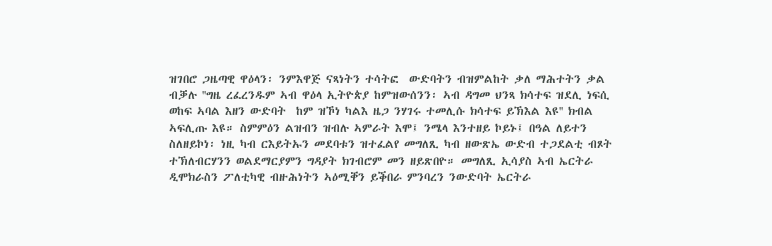ዝገበሮ ጋዜጣዊ ዋዕላን፡ ንምእዋጅ ናጻነትን ተሳትፎ  ውድባትን ብዝምልከት ቃለ ማሕተትን ቃል ብቓሉ ''ግዜ ረፈረንዱም ኣብ ዋዕላ ኢትዮጵያ ከምዝውሰንን፡ ኣብ ዳግመ ህንጻ ክሳተፍ ዝደሊ ነፍሲ ወከፍ ኣባል እዘን ውድባት  ከም ዝኾነ ካልእ ዜጋ ንሃገሩ ተመሊሱ ክሳተፍ ይኽእል እዩ'' ክብል ኣፍሊጡ እዩ። ስምምዕን ልዝብን ዝብሉ ኣምራት እሞ፤ ንሜላ እንተዘይ ኮይኑ፤ በዓል ለይተን ስለዘይኮነ፡ ነዚ ካብ ርእይትኡን መደባቱን ዝተፈልየ መግለጺ ካብ ዘውጽኤ ውድብ ተጋደልቲ ብጾት ተኽለብርሃንን ወልደማርያምን ግዳያት ክገብሮም መን ዘይጽበዮ። መግለጺ ኢሳያስ ኣብ ኤርትራ ዲሞክራስን ፖለቲካዊ ብዙሕነትን ኣዕሚቐን ይቕበራ ምንባረን ንውድባት ኤርትራ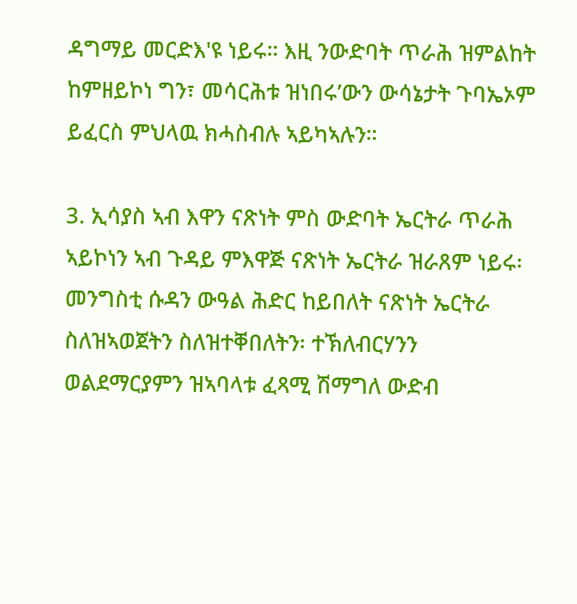ዳግማይ መርድእ'ዩ ነይሩ። እዚ ንውድባት ጥራሕ ዝምልከት ከምዘይኮነ ግን፣ መሳርሕቱ ዝነበሩ’ውን ውሳኔታት ጉባኤኦም ይፈርስ ምህላዉ ክሓስብሉ ኣይካኣሉን።

3. ኢሳያስ ኣብ እዋን ናጽነት ምስ ውድባት ኤርትራ ጥራሕ ኣይኮነን ኣብ ጉዳይ ምእዋጅ ናጽነት ኤርትራ ዝራጸም ነይሩ፡ መንግስቲ ሱዳን ውዓል ሕድር ከይበለት ናጽነት ኤርትራ ስለዝኣወጀትን ስለዝተቐበለትን፡ ተኽለብርሃንን ወልደማርያምን ዝኣባላቱ ፈጻሚ ሽማግለ ውድብ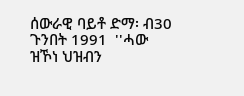ሰውራዊ ባይቶ ድማ፡ ብ30 ጉንበት 1991  ''ሓው ዝኾነ ህዝብን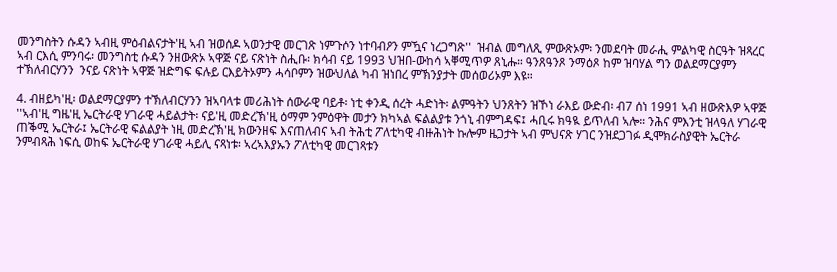መንግስትን ሱዳን ኣብዚ ምዕብልናታት'ዚ ኣብ ዝወሰዶ ኣወንታዊ መርገጽ ነምጉሶን ነተባብዖን ምዃና ነረጋግጽ''  ዝብል መግለጺ ምውጽኦም፡ ንመደባት መራሒ ምልካዊ ስርዓት ዝጻረር ኣብ ርእሲ ምንባሩ፡ መንግስቲ ሱዳን ንዘውጽኦ ኣዋጅ ናይ ናጽነት ስሒቡ፡ ክሳብ ናይ 1993 ህዝበ-ውከሳ ኣቐሚጥዎ ጸኒሑ። ዓንጸዓንጾ ንማዕጾ ከም ዝባሃል ግን ወልደማርያምን ተኽለብርሃንን  ንናይ ናጽነት ኣዋጅ ዝድግፍ ፍሉይ ርእይትኦምን ሓሳቦምን ዝውህለል ካብ ዝነበረ ምኽንያታት መሰወሪኦም እዩ።

4. ብዘይካ'ዚ፡ ወልደማርያምን ተኽለብርሃንን ዝኣባላቱ መሪሕነት ሰውራዊ ባይቶ፡ ነቲ ቀንዲ ሰረት ሓድነት፡ ልምዓትን ህንጸትን ዝኾነ ራእይ ውድብ፡ ብ7 ሰነ 1991 ኣብ ዘውጽእዎ ኣዋጅ ''ኣብ'ዚ ግዜ'ዚ ኤርትራዊ ሃገራዊ ሓይልታት፡ ናይ'ዚ መድረኽ'ዚ ዕማም ንምዕዋት መታን ክካኣል ፍልልያቱ ንጎኒ ብምግዳፍ፤ ሓቢሩ ክዓዪ ይጥለብ ኣሎ። ንሕና ምእንቲ ዝላዓለ ሃገራዊ  ጠቕሚ ኤርትራ፤ ኤርትራዊ ፍልልያት ነዚ መድረኽ'ዚ ክውንዘፍ እናጠለብና ኣብ ትሕቲ ፖለቲካዊ ብዙሕነት ኩሎም ዜጋታት ኣብ ምህናጽ ሃገር ንዝደጋገፉ ዲሞክራስያዊት ኤርትራ ንምብጻሕ ነፍሲ ወከፍ ኤርትራዊ ሃገራዊ ሓይሊ ናጻነቱ፡ ኣረኣእያኡን ፖለቲካዊ መርገጻቱን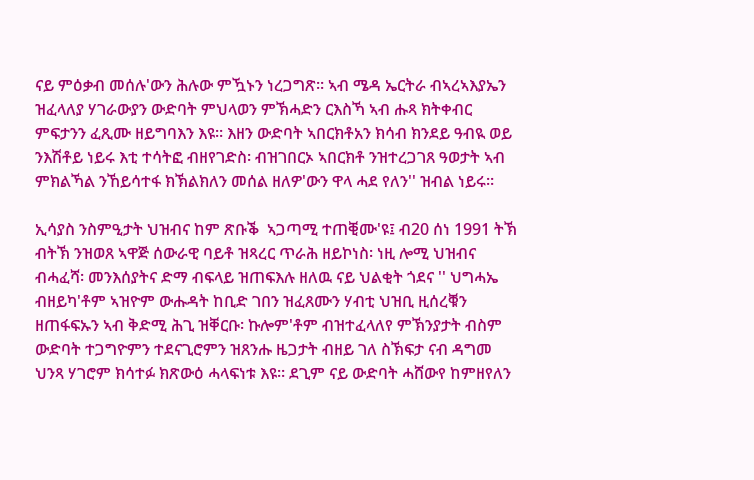ናይ ምዕቃብ መሰሉ'ውን ሕሉው ምዃኑን ነረጋግጽ። ኣብ ሜዳ ኤርትራ ብኣረኣእያኤን ዝፈላለያ ሃገራውያን ውድባት ምህላወን ምኽሓድን ርእስኻ ኣብ ሑጻ ክትቀብር ምፍታንን ፈጺሙ ዘይግባእን እዩ። እዘን ውድባት ኣበርክቶአን ክሳብ ክንደይ ዓብዪ ወይ ንእሽቶይ ነይሩ እቲ ተሳትፎ ብዘየገድስ፡ ብዝገበርኦ ኣበርክቶ ንዝተረጋገጸ ዓወታት ኣብ ምክልኻል ንኸይሳተፋ ክኽልክለን መሰል ዘለዎ'ውን ዋላ ሓደ የለን'' ዝብል ነይሩ።

ኢሳያስ ንስምዒታት ህዝብና ከም ጽቡቕ  ኣጋጣሚ ተጠቒሙ'ዩ፤ ብ20 ሰነ 1991 ትኽ ብትኽ ንዝወጸ ኣዋጅ ሰውራዊ ባይቶ ዝጻረር ጥራሕ ዘይኮነስ፡ ነዚ ሎሚ ህዝብና ብሓፈሻ፡ መንእሰያትና ድማ ብፍላይ ዝጠፍእሉ ዘለዉ ናይ ህልቂት ጎደና '' ህግሓኤ ብዘይካ'ቶም ኣዝዮም ውሑዳት ከቢድ ገበን ዝፈጸሙን ሃብቲ ህዝቢ ዚሰረቑን ዘጠፋፍኡን ኣብ ቅድሚ ሕጊ ዝቐርቡ፡ ኩሎም'ቶም ብዝተፈላለየ ምኽንያታት ብስም ውድባት ተጋግዮምን ተደናጊሮምን ዝጸንሑ ዜጋታት ብዘይ ገለ ስኽፍታ ናብ ዳግመ ህንጻ ሃገሮም ክሳተፉ ክጽውዕ ሓላፍነቱ እዩ። ደጊም ናይ ውድባት ሓሸውየ ከምዘየለን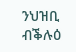ንህዝቢ ብቕሉዕ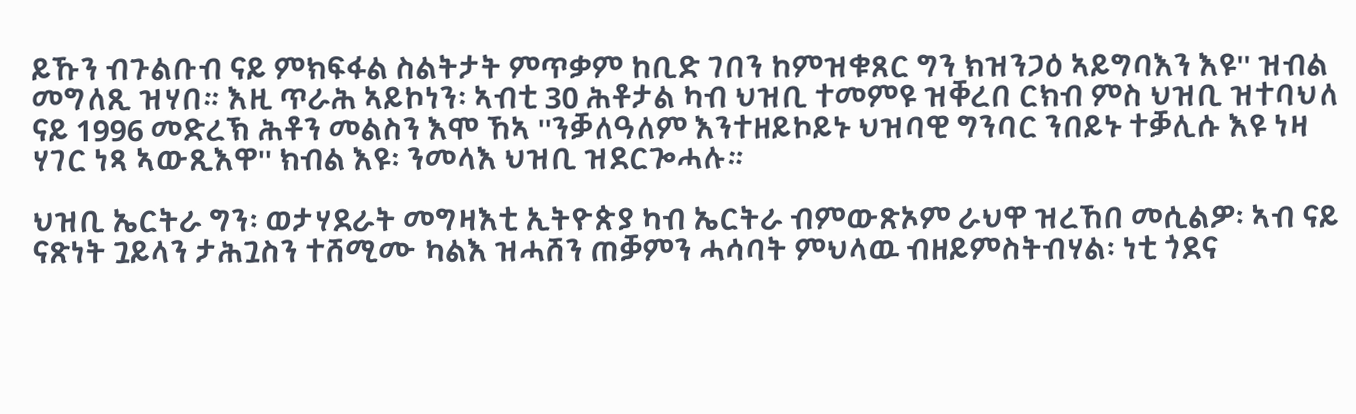ይኹን ብጉልቡብ ናይ ምክፍፋል ስልትታት ምጥቃም ከቢድ ገበን ከምዝቁጸር ግን ክዝንጋዕ ኣይግባእን እዩ'' ዝብል መግለጺ ዝሃበ። እዚ ጥራሕ ኣይኮነን፡ ኣብቲ 30 ሕቶታል ካብ ህዝቢ ተመምዩ ዝቐረበ ርክብ ምስ ህዝቢ ዝተባህለ ናይ 1996 መድረኽ ሕቶን መልስን እሞ ኸኣ ''ንቓለዓለም እንተዘይኮይኑ ህዝባዊ ግንባር ንበይኑ ተቓሊሱ እዩ ነዛ ሃገር ነጻ ኣውጺእዋ'' ክብል እዩ፡ ንመላእ ህዝቢ ዝደርጐሓሉ።

ህዝቢ ኤርትራ ግን፡ ወታሃደራት መግዛእቲ ኢትዮጵያ ካብ ኤርትራ ብምውጽኦም ራህዋ ዝረኸበ መሲልዎ፡ ኣብ ናይ ናጽነት ጓይላን ታሕጓስን ተሸሚሙ ካልእ ዝሓሸን ጠቓምን ሓሳባት ምህላዉ ብዘይምስትብሃል፡ ነቲ ጎደና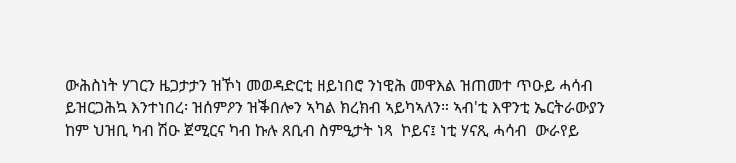ውሕስነት ሃገርን ዜጋታታን ዝኾነ መወዳድርቲ ዘይነበሮ ንነዊሕ መዋእል ዝጠመተ ጥዑይ ሓሳብ ይዝርጋሕኳ እንተነበረ፡ ዝሰምዖን ዝቕበሎን ኣካል ክረክብ ኣይካኣለን። ኣብ'ቲ እዋንቲ ኤርትራውያን ከም ህዝቢ ካብ ሽዑ ጀሚርና ካብ ኩሉ ጸቢብ ስምዒታት ነጻ  ኮይና፤ ነቲ ሃናጺ ሓሳብ  ውራየይ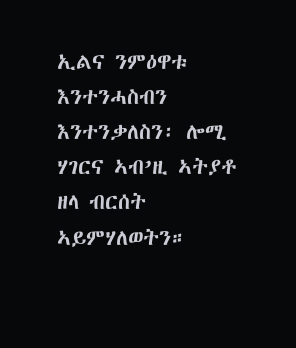ኢልና ንምዕዋቱ  እንተንሓስብን እንተንቃለስን፡ ሎሚ ሃገርና ኣብ’ዚ ኣትያቶ ዘላ ብርሰት ኣይምሃለወትን።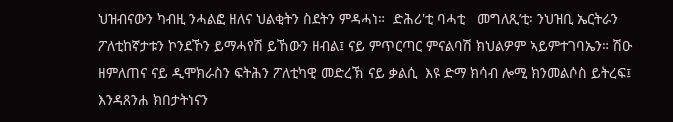ህዝብናውን ካብዚ ንሓልፎ ዘለና ህልቂትን ስደትን ምዳሓነ።  ድሕሪ'ቲ ባሓቲ   መግለጺ’ቲ፡ ንህዝቢ ኤርትራን ፖለቲከኛታቱን ኮንደኾን ይማሓየሽ ይኸውን ዘብል፤ ናይ ምጥርጣር ምናልባሽ ክህልዎም ኣይምተገባኤን። ሽዑ ዘምለጠና ናይ ዲሞክራስን ፍትሕን ፖለቲካዊ መድረኽ ናይ ቃልሲ  እዩ ድማ ክሳብ ሎሚ ክንመልሶስ ይትረፍ፤ እንዳጸንሐ ክበታትነናን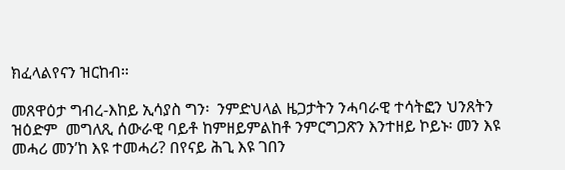ክፈላልየናን ዝርከብ።

መጸዋዕታ ግብረ-እከይ ኢሳያስ ግን፡  ንምድህላል ዜጋታትን ንሓባራዊ ተሳትፎን ህንጸትን ዝዕድም  መግለጺ ሰውራዊ ባይቶ ከምዘይምልከቶ ንምርግጋጽን እንተዘይ ኮይኑ፡ መን እዩ መሓሪ መን’ከ እዩ ተመሓሪ? በየናይ ሕጊ እዩ ገበን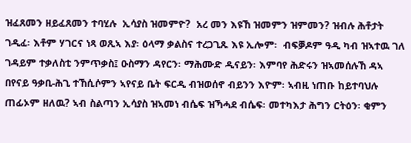ዝፈጸመን ዘይፈጸመን ተባሂሉ  ኢሳያስ ዝመምዮ?  አረ መን እዩኸ ዝመምን ዝምመን? ዝብሉ ሕቶታት ገዲፈ፡ እቶም ሃገርና ነጻ ወጺኣ እያ፡ ዕላማ ቃልስና ተረጋጊጹ እዩ ኢሎም፡  ብፍቓዶም ዓዲ ካብ ዝኣተዉ ገለ ገዳይም ተቃለስቲ ንምጥቃስ፤ ዑስማን ዳየርን፡ ማሕሙድ ዲናይን፡ እምባየ ሕድሩን ዝኣመሰሉኸ ዳኣ በየናይ ዓቃቢ-ሕጊ ተኸሲሶምን ኣየናይ ቤት ፍርዲ ብዝወሰኖ ብይንን እዮም፡ ኣብዚ ነጠቡ ከይተባህሉ ጠፊኦም ዘለዉ? ኣብ ስልጣን ኢሳያስ ዝኣመነ ብሴፍ ዝኻሓደ ብሴፍ፡ መተካእታ ሕግን ርትዕን፡ ቂምን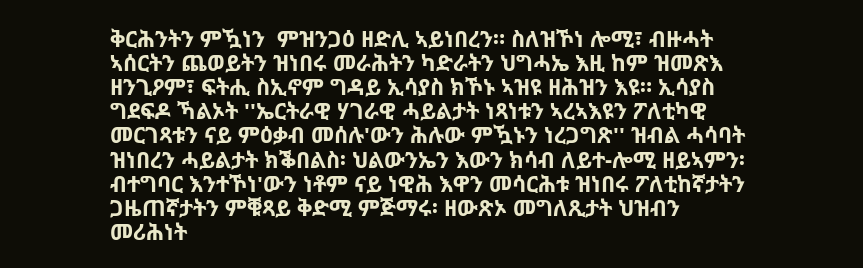ቅርሕንትን ምዃነን  ምዝንጋዕ ዘድሊ ኣይነበረን። ስለዝኾነ ሎሚ፣ ብዙሓት ኣሰርትን ጨወይትን ዝነበሩ መራሕትን ካድራትን ህግሓኤ እዚ ከም ዝመጽእ ዘንጊዖም፣ ፍትሒ ስኢኖም ግዳይ ኢሳያስ ክኾኑ ኣዝዩ ዘሕዝን እዩ። ኢሳያስ ግደፍዶ ኻልኦት ''ኤርትራዊ ሃገራዊ ሓይልታት ነጻነቱን ኣረኣእዩን ፖለቲካዊ መርገጻቱን ናይ ምዕቃብ መሰሉ'ውን ሕሉው ምዃኑን ነረጋግጽ'' ዝብል ሓሳባት ዝነበረን ሓይልታት ክቕበልስ፡ ህልውንኤን እውን ክሳብ ለይተ-ሎሚ ዘይኣምን፡ ብተግባር እንተኾነ'ውን ነቶም ናይ ነዊሕ እዋን መሳርሕቱ ዝነበሩ ፖለቲከኛታትን ጋዜጠኛታትን ምቑጻይ ቅድሚ ምጅማሩ፡ ዘውጽኦ መግለጺታት ህዝብን መሪሕነት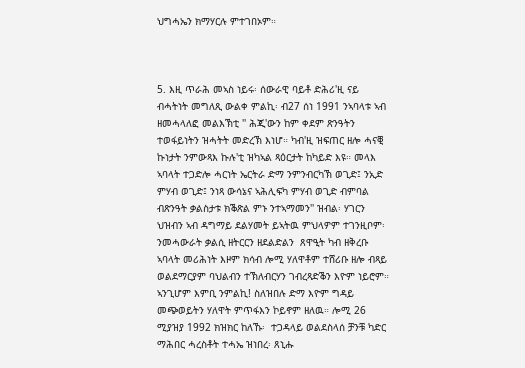ህግሓኤን ክማሃርሉ ምተገበኦም።



5. እዚ ጥራሕ መኣስ ነይሩ፡ ሰውራዊ ባይቶ ድሕሪ'ዚ ናይ ብሓትነት መግለጺ ውልቀ ምልኪ፡ ብ27 ሰነ 1991 ንኣባላቱ ኣብ ዘመሓላለፎ መልእኽቲ '' ሕጂ'ውን ከም ቀደም ጽንዓትን ተወፋይነትን ዝሓትት መድረኽ እነሆ። ካብ'ዚ ዝፍጠር ዘሎ ሓናቒ ኩነታት ንምውጻእ ኩሉ'ቲ ዝካኣል ጻዕርታት ከካይድ እዩ። መላእ ኣባላት ተጋድሎ ሓርነት ኤርትራ ድማ ንምንብርካኽ ወጊድ፤ ንኢድ ምሃብ ወጊድ፤ ንነጻ ውሳኔና ኣሕሊፍካ ምሃብ ወጊድ ብምባል ብጽንዓት ቃልስታቱ ክቕጽል ምኑ ንተኣማመን'' ዝብል፡ ሃገርን ህዝብን ኣብ ዳግማይ ደልሃመት ይኣትዉ ምህላዎም ተገንዚቦም፡ ንመሓውራት ቃልሲ ዘትርርን ዘደልድልን  ጸዋዒት ካብ ዘቅረቡ ኣባላት መሪሕነት እዞም ክሳብ ሎሚ ሃለዋቶም ተሸሪቡ ዘሎ ብጻይ ወልደማርያም ባህልብን ተኽለብርሃን ገብረጻድቕን እዮም ነይሮም። ኣንጊሆም እምቢ ንምልኪ! ስለዝበሉ ድማ እዮም ግዳይ መጭወይትን ሃለዋት ምጥፋእን ኮይኖም ዘለዉ። ሎሚ 26 ሚያዝያ 1992 ክዝክር ከለኹ፡  ተጋዳላይ ወልደስላሰ ቻንቹ ካድር ማሕበር ሓረስቶት ተሓኤ ዝነበረ፡ ጸኒሑ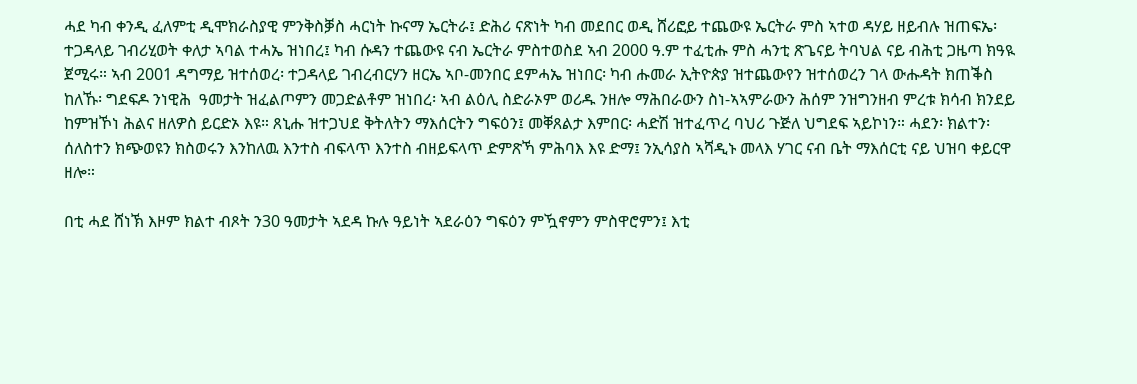ሓደ ካብ ቀንዲ ፈለምቲ ዲሞክራስያዊ ምንቅስቓስ ሓርነት ኩናማ ኤርትራ፤ ድሕሪ ናጽነት ካብ መደበር ወዲ ሸሪፎይ ተጨውዩ ኤርትራ ምስ ኣተወ ዳሃይ ዘይብሉ ዝጠፍኤ፡ ተጋዳላይ ገብሪሂወት ቀለታ ኣባል ተሓኤ ዝነበረ፤ ካብ ሱዳን ተጨውዩ ናብ ኤርትራ ምስተወስደ ኣብ 2000 ዓ.ም ተፈቲሑ ምስ ሓንቲ ጽጌናይ ትባህል ናይ ብሕቲ ጋዜጣ ክዓዪ ጀሚሩ። ኣብ 2001 ዳግማይ ዝተሰወረ፡ ተጋዳላይ ገብረብርሃን ዘርኤ ኣቦ-መንበር ደምሓኤ ዝነበር፡ ካብ ሑመራ ኢትዮጵያ ዝተጨውየን ዝተሰወረን ገላ ውሑዳት ክጠቕስ ከለኹ፡ ግደፍዶ ንነዊሕ  ዓመታት ዝፈልጦምን መጋድልቶም ዝነበረ፡ ኣብ ልዕሊ ስድራኦም ወሪዱ ንዘሎ ማሕበራውን ስነ-ኣኣምራውን ሕሰም ንዝግንዘብ ምረቱ ክሳብ ክንደይ ከምዝኾነ ሕልና ዘለዎስ ይርድኦ እዩ። ጸኒሑ ዝተጋህደ ቅትለትን ማእሰርትን ግፍዕን፤ መቐጸልታ እምበር፡ ሓድሽ ዝተፈጥረ ባህሪ ጉጅለ ህግደፍ ኣይኮነን። ሓደን፡ ክልተን፡ ሰለስተን ክጭወዩን ክስወሩን እንከለዉ እንተስ ብፍላጥ እንተስ ብዘይፍላጥ ድምጽኻ ምሕባእ እዩ ድማ፤ ንኢሳያስ ኣሻዲኑ መላእ ሃገር ናብ ቤት ማእሰርቲ ናይ ህዝባ ቀይርዋ ዘሎ።

በቲ ሓደ ሸነኽ እዞም ክልተ ብጾት ን30 ዓመታት ኣደዳ ኩሉ ዓይነት ኣደራዕን ግፍዕን ምዃኖምን ምስዋሮምን፤ እቲ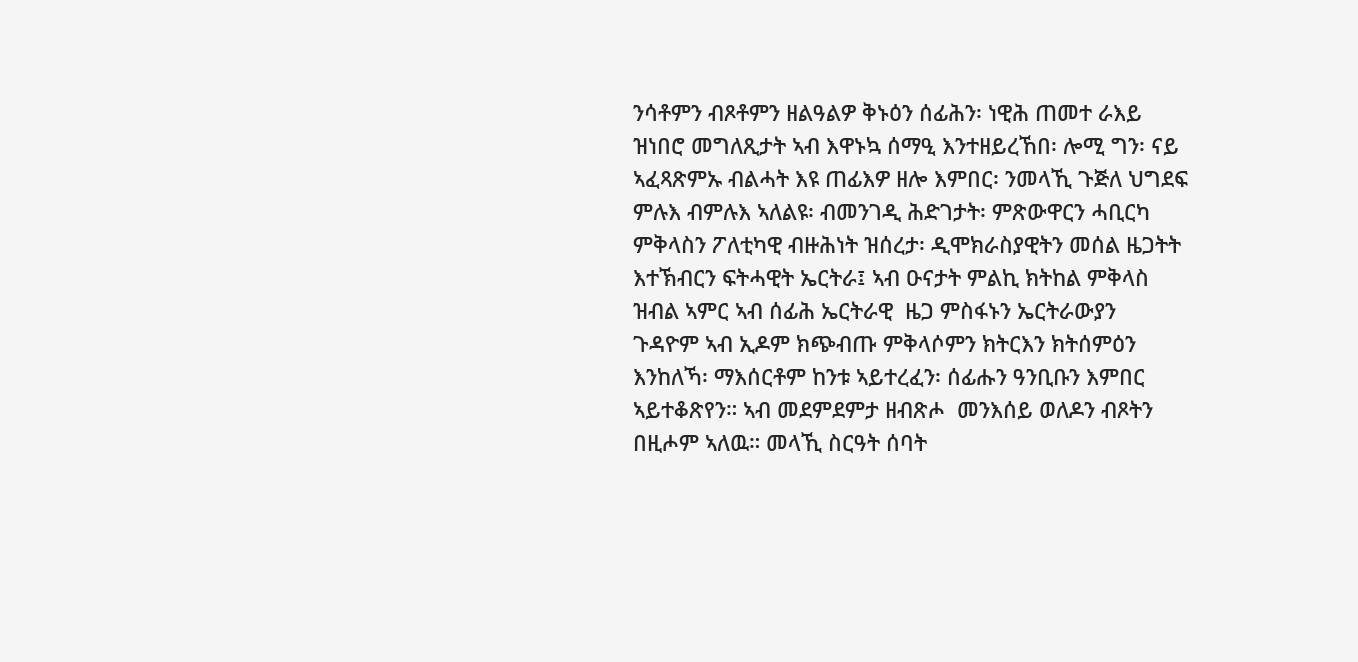ንሳቶምን ብጾቶምን ዘልዓልዎ ቅኑዕን ሰፊሕን፡ ነዊሕ ጠመተ ራእይ ዝነበሮ መግለጺታት ኣብ እዋኑኳ ሰማዒ እንተዘይረኸበ፡ ሎሚ ግን፡ ናይ ኣፈጻጽምኡ ብልሓት እዩ ጠፊእዎ ዘሎ እምበር፡ ንመላኺ ጉጅለ ህግደፍ ምሉእ ብምሉእ ኣለልዩ፡ ብመንገዲ ሕድገታት፡ ምጽውዋርን ሓቢርካ ምቅላስን ፖለቲካዊ ብዙሕነት ዝሰረታ፡ ዲሞክራስያዊትን መሰል ዜጋትት እተኽብርን ፍትሓዊት ኤርትራ፤ ኣብ ዑናታት ምልኪ ክትከል ምቅላስ ዝብል ኣምር ኣብ ሰፊሕ ኤርትራዊ  ዜጋ ምስፋኑን ኤርትራውያን  ጉዳዮም ኣብ ኢዶም ክጭብጡ ምቅላሶምን ክትርእን ክትሰምዕን እንከለኻ፡ ማእሰርቶም ከንቱ ኣይተረፈን፡ ሰፊሑን ዓንቢቡን እምበር ኣይተቆጽየን። ኣብ መደምደምታ ዘብጽሖ  መንእሰይ ወለዶን ብጾትን በዚሖም ኣለዉ። መላኺ ስርዓት ሰባት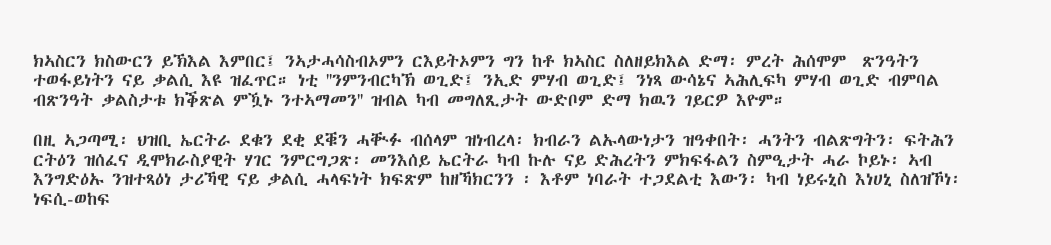ክኣስርን ክስውርን ይኽእል እምበር፤ ንኣታሓሳስብኦምን ርእይትኦምን ግን ከቶ ክኣስር ስለዘይክእል ድማ፡ ምረት ሕሰሞም  ጽንዓትን ተወፋይነትን ናይ ቃልሲ እዩ ዝፈጥር። ነቲ ''ንምንብርካኽ ወጊድ፤ ንኢድ ምሃብ ወጊድ፤ ንነጻ ውሳኔና ኣሕሊፍካ ምሃብ ወጊድ ብምባል ብጽንዓት ቃልስታቱ ክቕጽል ምዃኑ ንተኣማመን'' ዝብል ካብ መግለጺታት ውድቦም ድማ ክዉን ገይርዎ እዮም።

በዚ ኣጋጣሚ፡ ህዝቢ ኤርትራ ደቁን ደቂ ደቑን ሓቚፉ ብሰላም ዝነብረላ፡ ክብራን ልኡላውነታን ዝዓቀበት፡ ሓንትን ብልጽግትን፡ ፍትሕን ርትዕን ዝሰፈና ዲሞክራስያዊት ሃገር ንምርግጋጽ፡ መንእሰይ ኤርትራ ካብ ኩሉ ናይ ድሕረትን ምክፍፋልን ስምዒታት ሓራ ኮይኑ፡ ኣብ እንግድዕኡ ንዝተጻዕነ ታሪኻዊ ናይ ቃልሲ ሓላፍነት ክፍጽም ከዘኻክርንን ፡ እቶም ነባራት ተጋደልቲ እውን፡ ካብ ነይሩኒስ እነሀኒ ስለዝኾነ፡ ነፍሲ-ወከፍ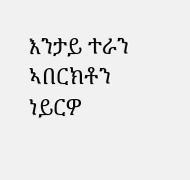እንታይ ተራን ኣበርክቶን ነይርዎ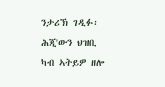ንታሪኽ ገዲፉ፡ ሕጂ'ውን ህዝቢ ካብ ኣትይዎ ዘሎ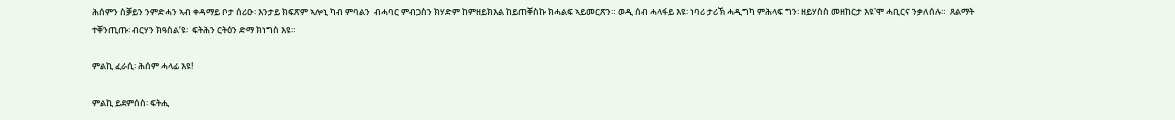ሕሰምን ስቓይን ንምድሓን ኣብ ቀዳማይ ቦታ ሰሪዑ፡ እንታይ ክፍጽም ኣሎኒ ካብ ምባልን  ብሓባር ምብጋስን ክሃድም ከምዘይክእል ከይጠቐስኩ ክሓልፍ ኣይመርጽን። ወዲ ሰብ ሓላፋይ እዩ፡ ነባሪ ታሪኽ ሓዲግካ ምሕላፍ ግን፡ ዘይሃስስ መዘከርታ እዩ'ሞ ሓቢርና ንቃለሰሉ።  ጸልማት ተቐንጢጡ፡ ብርሃን ክዓስል’ዩ፡  ፍትሕን ርትዕን ድማ ክነግስ እዩ።

ምልኪ ፈራሲ፡ ሕሰም ሓላፊ እዩ!

ምልኪ ይደምሰስ፡ ፍትሒ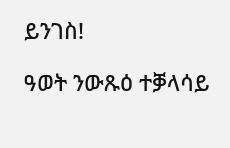ይንገስ!

ዓወት ንውጹዕ ተቓላሳይ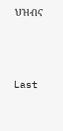ህዝብና





Last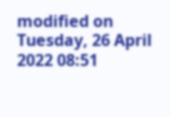modified on Tuesday, 26 April 2022 08:51